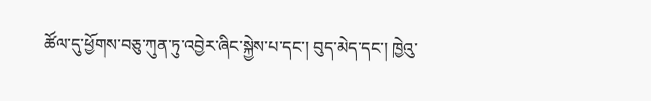ཚོལ་དུ་ཕྱོགས་བཅུ་ཀུན་ཏུ་འབྱེར་ཞིང་སྐྱེས་པ་དང་། བུད་མེད་དང་། ཁྱེའུ་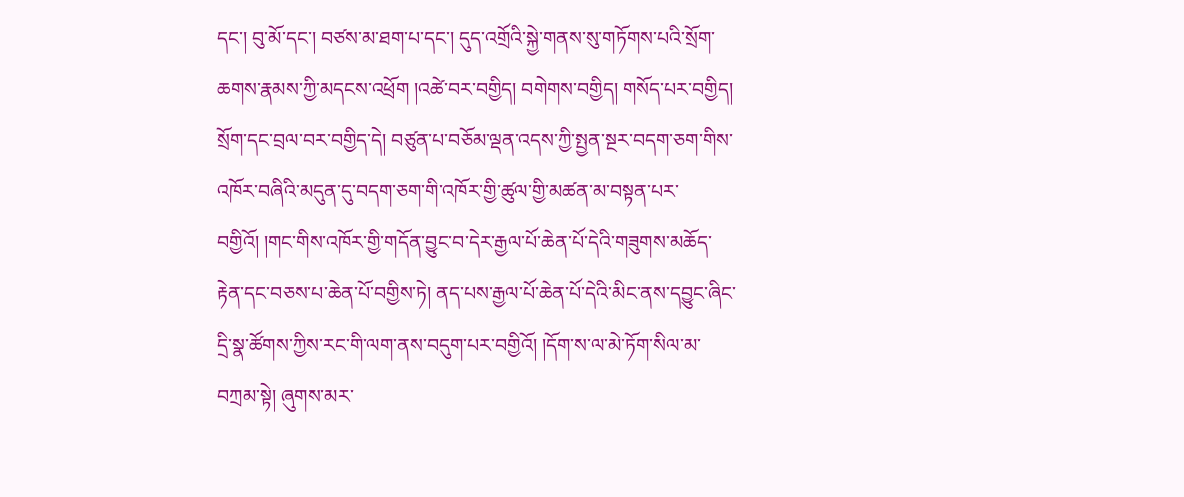དང་། བུ་མོ་དང་། བཙས་མ་ཐག་པ་དང་། དུད་འགྲོའི་སྐྱེ་གནས་སུ་གཏོགས་པའི་སྲོག་ཆགས་རྣམས་ཀྱི་མདངས་འཕྲོག །འཚེ་བར་བགྱིད། བགེགས་བགྱིད། གསོད་པར་བགྱིད། སྲོག་དང་བྲལ་བར་བགྱིད་དེ། བཙུན་པ་བཅོམ་ལྡན་འདས་ཀྱི་སྤྱན་སྔར་བདག་ཅག་གིས་འཁོར་བཞིའི་མདུན་དུ་བདག་ཅག་གི་འཁོར་གྱི་ཚུལ་གྱི་མཚན་མ་བསྟན་པར་བགྱིའོ། །གང་གིས་འཁོར་གྱི་གདོན་བྱུང་བ་དེར་རྒྱལ་པོ་ཆེན་པོ་དེའི་གཟུགས་མཆོད་རྟེན་དང་བཅས་པ་ཆེན་པོ་བགྱིས་ཏེ། ནད་པས་རྒྱལ་པོ་ཆེན་པོ་དེའི་མིང་ནས་དབྱུང་ཞིང་དྲི་སྣ་ཚོགས་ཀྱིས་རང་གི་ལག་ནས་བདུག་པར་བགྱིའོ། །དོག་ས་ལ་མེ་ཏོག་སིལ་མ་བཀྲམ་སྟེ། ཞུགས་མར་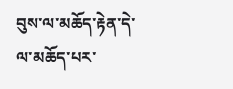བུས་ལ་མཆོད་རྟེན་དེ་ལ་མཆོད་པར་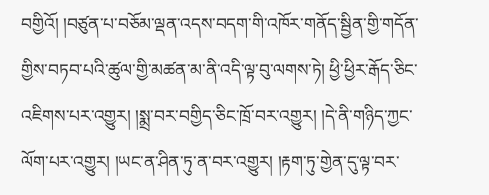བགྱིའོ། །བཙུན་པ་བཅོམ་ལྡན་འདས་བདག་གི་འཁོར་གནོད་སྦྱིན་གྱི་གདོན་གྱིས་བཏབ་པའི་ཚུལ་གྱི་མཚན་མ་ནི་འདི་ལྟ་བུ་ལགས་ཏེ། ཕྱི་ཕྱིར་རྒོད་ཅིང་འཇིགས་པར་འགྱུར། །སྨྲ་བར་བགྱིད་ཅིང་ཁྲོ་བར་འགྱུར། །དེ་ནི་གཉིད་ཀྱང་ལོག་པར་འགྱུར། །ཡང་ན་ཤིན་ཏུ་ན་བར་འགྱུར། །རྟག་ཏུ་གྱེན་དུ་ལྟ་བར་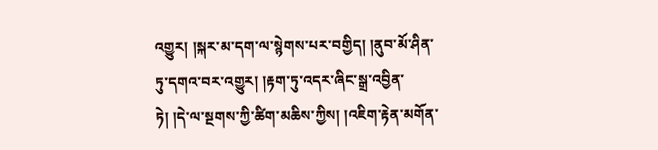འགྱུར། །སྐར་མ་དག་ལ་སྙེགས་པར་བགྱིད། །ནུབ་མོ་ཤིན་ཏུ་དགའ་བར་འགྱུར། །རྟག་ཏུ་འདར་ཞིང་སྒྲ་འབྱིན་ཏེ། །དེ་ལ་སྔགས་ཀྱི་ཚིག་མཆིས་ཀྱིས། །འཇིག་རྟེན་མགོན་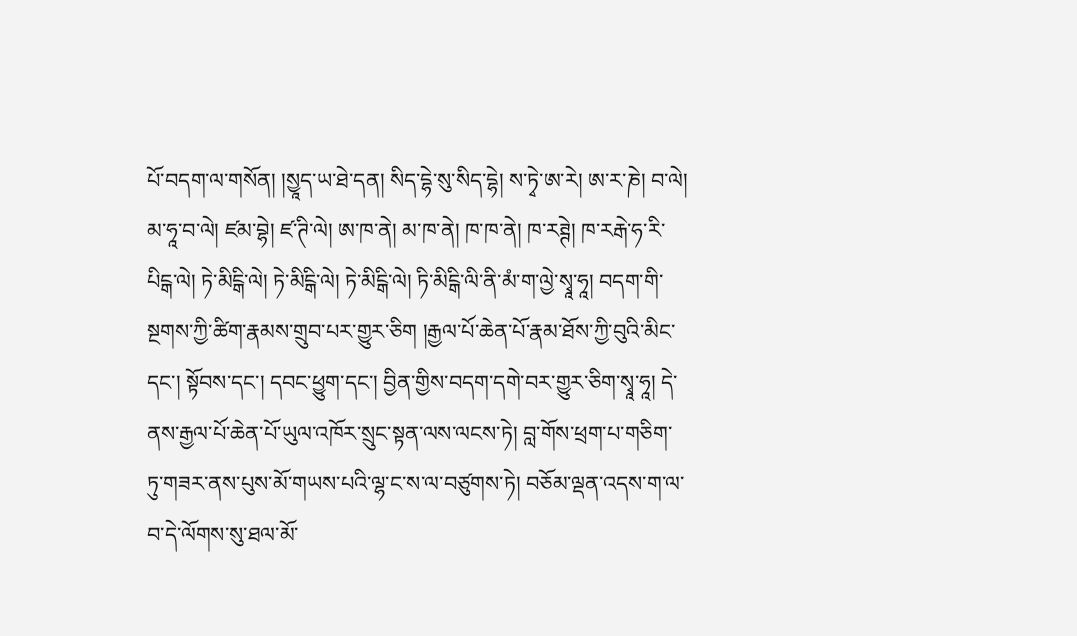པོ་བདག་ལ་གསོན། །སྱཱད་ཡ་ཐེ་དན། སིད་དྷེ་སུ་སིད་དྷེ། ས་ཏྭེ་ཨ་རེ། ཨ་ར་ཎེ། བ་ལེ། མ་ཧཱ་བ་ལེ། ཛམ་བྷེ། ཛ་ཊི་ལེ། ཨ་ཁ་ནེ། མ་ཁ་ནེ། ཁ་ཁ་ནེ། ཁ་རཊྚེ། ཁ་རརྒེ་ཧ་རི་པིངྒ་ལེ། ཏེ་མིངྒི་ལེ། ཏེ་མིངྒི་ལེ། ཏེ་མིངྒི་ལེ། ཏི་མིངྒི་ལི་ནི་མཾ་ག་ལྱེ་སྭཱ་ཧཱ། བདག་གི་སྔགས་ཀྱི་ཚིག་རྣམས་གྲུབ་པར་གྱུར་ཅིག །རྒྱལ་པོ་ཆེན་པོ་རྣམ་ཐོས་ཀྱི་བུའི་མིང་དང་། སྟོབས་དང་། དབང་ཕྱུག་དང་། བྱིན་གྱིས་བདག་དགེ་བར་གྱུར་ཅིག་སྭཱ་ཧཱ། དེ་ནས་རྒྱལ་པོ་ཆེན་པོ་ཡུལ་འཁོར་སྲུང་སྟན་ལས་ལངས་ཏེ། བླ་གོས་ཕྲག་པ་གཅིག་ཏུ་གཟར་ནས་པུས་མོ་གཡས་པའི་ལྷ་ང་ས་ལ་བཙུགས་ཏེ། བཅོམ་ལྡན་འདས་ག་ལ་བ་དེ་ལོགས་སུ་ཐལ་མོ་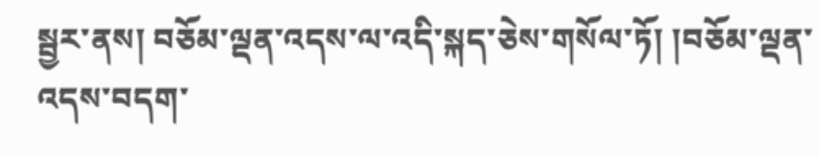སྦྱར་ནས། བཅོམ་ལྡན་འདས་ལ་འདི་སྐད་ཅེས་གསོལ་ཏོ། །བཅོམ་ལྡན་འདས་བདག་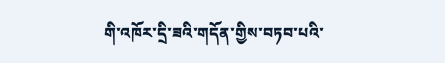གི་འཁོར་དྲི་ཟའི་གདོན་གྱིས་བཏབ་པའི་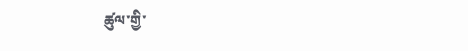ཚུལ་གྱི་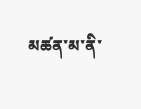མཚན་མ་ནི་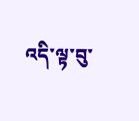འདི་ལྟ་བུ་